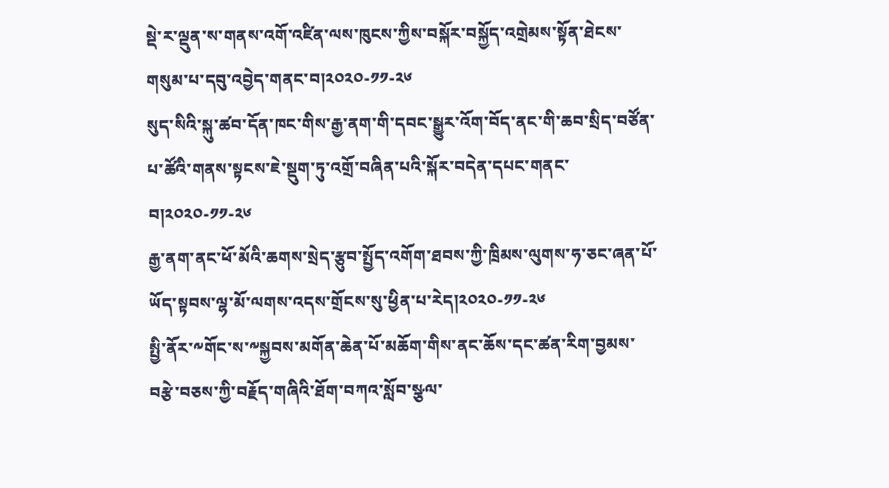སྡེ་ར་ལྡུན་ས་གནས་འགོ་འཛིན་ལས་ཁུངས་ཀྱིས་བསྐོར་བསྐྱོད་འགྲེམས་སྟོན་ཐེངས་གསུམ་པ་དབུ་འབྱེད་གནང་བ།༢༠༢༠-༡༡-༢༦
སུད་སིའི་སྐུ་ཚབ་དོན་ཁང་གིས་རྒྱ་ནག་གི་དབང་སྒྱུར་འོག་བོད་ནང་གི་ཆབ་སྲིད་བཙོན་པ་ཚོའི་གནས་སྟངས་ཇེ་སྡུག་ཏུ་འགྲོ་བཞིན་པའི་སྐོར་བདེན་དཔང་གནང་བ།༢༠༢༠-༡༡-༢༦
རྒྱ་ནག་ནང་ཕོ་མོའི་ཆགས་སྲེད་རྩུབ་སྤྱོད་འགོག་ཐབས་ཀྱི་ཁྲིམས་ལུགས་ཧ་ཅང་ཞན་པོ་ཡོད་སྟབས་ལྷ་མོ་ལགས་འདས་གྲོངས་སུ་ཕྱིན་པ་རེད།༢༠༢༠-༡༡-༢༦
སྤྱི་ནོར་༸གོང་ས་༸སྐྱབས་མགོན་ཆེན་པོ་མཆོག་གིས་ནང་ཆོས་དང་ཚན་རིག་བྱམས་བརྩེ་བཅས་ཀྱི་བརྗོད་གཞིའི་ཐོག་བཀའ་སློབ་སྩལ་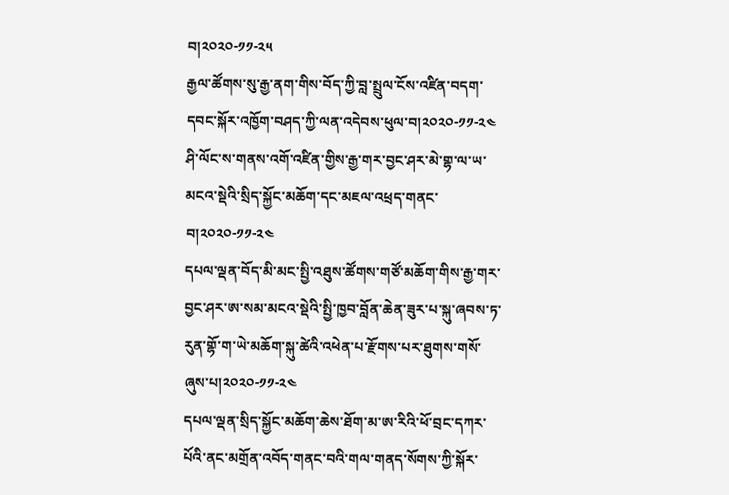བ།༢༠༢༠-༡༡-༢༥
རྒྱལ་ཚོགས་སུ་རྒྱ་ནག་གིས་བོད་ཀྱི་བླ་སྤྲུལ་ངོས་འཛིན་བདག་དབང་སྐོར་འཁྱོག་བཤད་ཀྱི་ལན་འདེབས་ཕུལ་བ།༢༠༢༠-༡༡-༢༤
ཤི་ལོང་ས་གནས་འགོ་འཛིན་གྱིས་རྒྱ་གར་བྱང་ཤར་མེ་གྷ་ལ་ཡ་མངའ་སྡེའི་སྲིད་སྐྱོང་མཆོག་དང་མཇལ་འཕྲད་གནང་བ།༢༠༢༠-༡༡-༢༤
དཔལ་ལྡན་བོད་མི་མང་སྤྱི་འཐུས་ཚོགས་གཙོ་མཆོག་གིས་རྒྱ་གར་བྱང་ཤར་ཨ་སམ་མངའ་སྡེའི་སྤྱི་ཁྱབ་བློན་ཆེན་ཟུར་པ་སྐུ་ཞབས་ཏ་རུན་གྷོ་ག་ཡེ་མཆོག་སྐུ་ཚེའི་འཕེན་པ་རྫོགས་པར་ཐུགས་གསོ་ཞུས་པ།༢༠༢༠-༡༡-༢༤
དཔལ་ལྡན་སྲིད་སྐྱོང་མཆོག་ཆེས་ཐོག་མ་ཨ་རིའི་ཕོ་བྲང་དཀར་པོའི་ནང་མགྲོན་འབོད་གནང་བའི་གལ་གནད་སོགས་ཀྱི་སྐོར་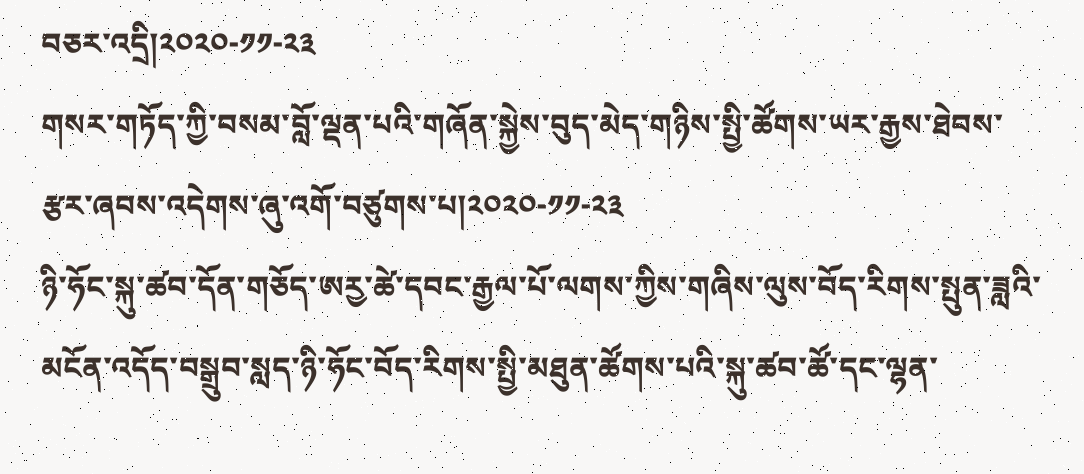བཅར་འདྲི།༢༠༢༠-༡༡-༢༣
གསར་གཏོད་ཀྱི་བསམ་བློ་ལྡན་པའི་གཞོན་སྐྱེས་བུད་མེད་གཉིས་སྤྱི་ཚོགས་ཡར་རྒྱས་ཐེབས་རྩར་ཞབས་འདེགས་ཞུ་འགོ་བཙུགས་པ།༢༠༢༠-༡༡-༢༣
ཉི་ཧོང་སྐུ་ཚབ་དོན་གཅོད་ཨརྱ་ཚེ་དབང་རྒྱལ་པོ་ལགས་ཀྱིས་གཞིས་ལུས་བོད་རིགས་སྤུན་ཟླའི་མངོན་འདོད་བསྒྲུབ་སླད་ཉི་ཧོང་བོད་རིགས་སྤྱི་མཐུན་ཚོགས་པའི་སྐུ་ཚབ་ཚོ་དང་ལྷན་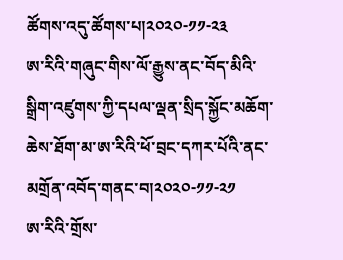ཚོགས་འདུ་ཚོགས་པ།༢༠༢༠-༡༡-༢༣
ཨ་རིའི་གཞུང་གིས་ལོ་རྒྱུས་ནང་བོད་མིའི་སྒྲིག་འཛུགས་ཀྱི་དཔལ་ལྡན་སྲིད་སྐྱོང་མཆོག་ཆེས་ཐོག་མ་ཨ་རིའི་ཕོ་བྲང་དཀར་པོའི་ནང་མགྲོན་འབོད་གནང་བ།༢༠༢༠-༡༡-༢༡
ཨ་རིའི་གྲོས་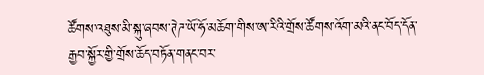ཚོགས་འཐུས་མི་སྐུ་ཞབས་ཊེཌ་ཡོ་ཧོ་མཆོག་གིས་ཨ་རིའི་གྲོས་ཚོགས་འོག་མའི་ནང་བོད་དོན་རྒྱབ་སྐྱོར་གྱི་གྲོས་ཆོད་བཏོན་གནང་བར་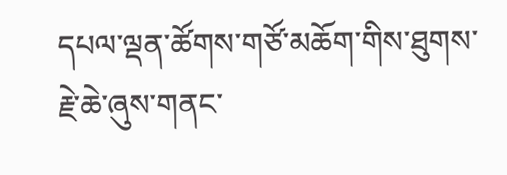དཔལ་ལྡན་ཚོགས་གཙོ་མཆོག་གིས་ཐུགས་རྗེ་ཆེ་ཞུས་གནང་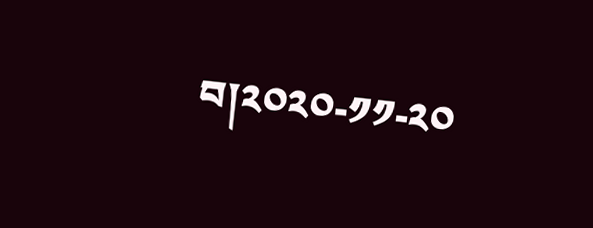བ།༢༠༢༠-༡༡-༢༠